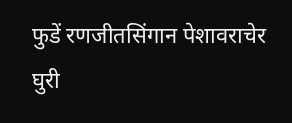फुडें रणजीतसिंगान पेशावराचेर घुरी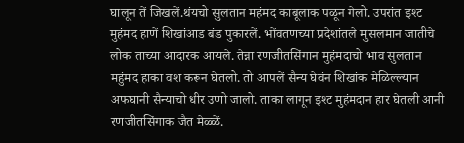घालून तें जिखलें.थंयचो सुलतान महंमद काबूलाक पळून गेलो. उपरांत इश्ट मुहंमद हाणें शिखांआड बंड पुकारलें. भोंवतणच्या प्रदेशांतले मुसलमान जातीचे लोक ताच्या आदारक आयले. तेन्ना रणजीतसिंगान मुहंमदाचो भाव सुलतान महुंमद हाका वश करून घेतलो. तो आपलें सैन्य घेवंन शिखांक मेळिल्ल्यान अफघानी सैन्याचो धीर उणो जालो. ताका लागून इश्ट मुहंमदान हार घेतली आनी रणजीतसिंगाक जैत मेळ्ळें.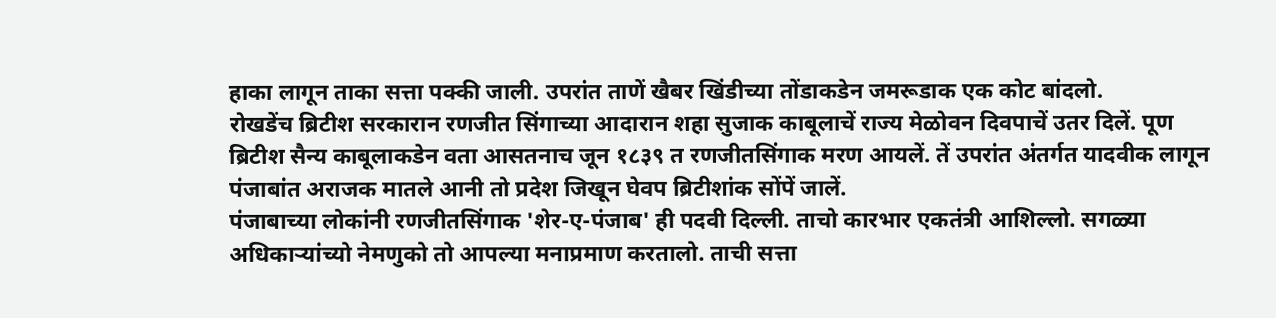हाका लागून ताका सत्ता पक्की जाली. उपरांत ताणें खैबर खिंडीच्या तोंडाकडेन जमरूडाक एक कोट बांदलो.
रोखडेंच ब्रिटीश सरकारान रणजीत सिंगाच्या आदारान शहा सुजाक काबूलाचें राज्य मेळोवन दिवपाचें उतर दिलें. पूण ब्रिटीश सैन्य काबूलाकडेन वता आसतनाच जून १८३९ त रणजीतसिंगाक मरण आयलें. तें उपरांत अंतर्गत यादवीक लागून पंजाबांत अराजक मातले आनी तो प्रदेश जिखून घेवप ब्रिटीशांक सोंपें जालें.
पंजाबाच्या लोकांनी रणजीतसिंगाक 'शेर-ए-पंजाब' ही पदवी दिल्ली. ताचो कारभार एकतंत्री आशिल्लो. सगळ्या अधिकाऱ्यांच्यो नेमणुको तो आपल्या मनाप्रमाण करतालो. ताची सत्ता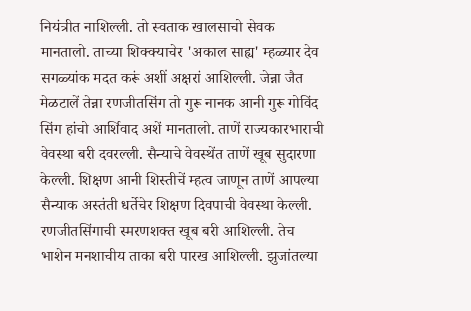नियंत्रीत नाशिल्ली. तो स्वताक खालसाचो सेवक मानतालो. ताच्या शिक्क्याचेर 'अकाल साह्य' म्हळ्यार देव सगळ्यांक मदत करूं अशीं अक्षरां आशिल्ली. जेन्ना जैत मेळटालें तेन्ना रणजीतसिंग तो गुरू नानक आनी गुरू गोविंद सिंग हांचो आर्शिवाद अशें मानतालो. ताणें राज्यकारभाराची वेवस्था बरी दवरल्ली. सैन्याचे वेवस्थेंत ताणें खूब सुदारणा केल्ली. शिक्षण आनी शिस्तीचें म्हत्व जाणून ताणें आपल्या सैन्याक अस्तंती धर्तेचेर शिक्षण दिवपाची वेवस्था केल्ली.
रणजीतसिंगाची स्मरणशक्त खूब बरी आशिल्ली. तेच भाशेन मनशाचीय ताका बरी पारख आशिल्ली. झुजांतल्या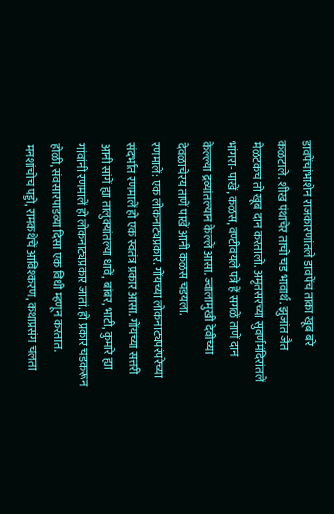डावपेंचांभाशेन राजकारणांतले डावपेंच ताका खूब बरे कळटाले. शीख पंथाचेर ताचो चड भावार्थ. झुजांत जैत मेळटकच तो खूब दान करतालो. अमृतसरच्या सुवर्णमंदिरांतलें भांगरा- पाखें, कळस, वण्टीवयले पत्रे हें सगळें ताणें दान केल्ल्या द्रव्यांतल्यान केल्लें आसा. ज्वालामुखी देवीच्या देवळाचेरय ताणें पाखें आनी कळस चडयला.
रणमालें: एक लोकनाट्यप्रकार. गोंयच्या लोकनाट्यपरंपरेच्या संदर्भात रणमालें हो एक स्वतंत्र प्रकार आसा. गोंयच्या सत्तरी आनी सांगें ह्या तालुक्यांतल्या धावें, बांबर, भाटी, कुमारे ह्या गांवांनी रणमालें हो लोकनाट्यप्रकार जातां. हो प्रकार चडकरून होळी, संवसारपाडव्या दिसा एक विधी म्हणून करतात. मनशांचोच पड्डो, रामकथेचें आविश्करण, कथाप्रसंग चलता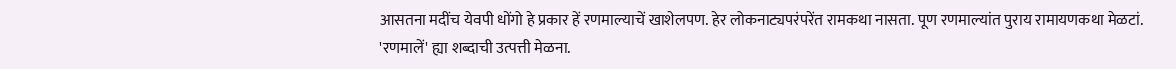आसतना मदींच येवपी धोंगो हे प्रकार हें रणमाल्याचें खाशेलपण. हेर लोकनाट्यपरंपरेंत रामकथा नासता. पूण रणमाल्यांत पुराय रामायणकथा मेळटां.
'रणमालें' ह्या शब्दाची उत्पत्ती मेळना.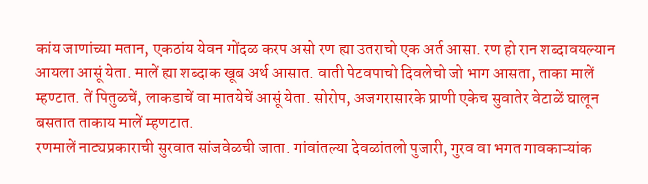कांय जाणांच्या मतान, एकठांय येवन गोंदळ करप असो रण ह्या उतराचो एक अर्त आसा. रण हो रान शब्दावयल्यान आयला आसूं येता. मालें ह्या शब्दाक खूब अर्थ आसात. वाती पेटवपाचो दिवलेचो जो भाग आसता, ताका मालें म्हण्टात. तें पितुळचें, लाकडाचें वा मातयेचें आसूं येता. सोरोप, अजगरासारके प्राणी एकेच सुवातेर वेटाळें घालून बसतात ताकाय मालें म्हणटात.
रणमालें नाट्यप्रकाराची सुरवात सांजवेळची जाता. गांवांतल्या देवळांतलो पुजारी, गुरव वा भगत गावकाऱ्यांक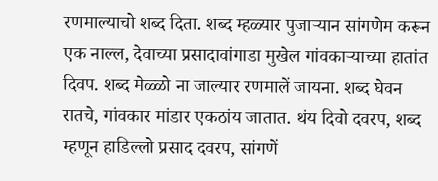रणमाल्याचो शब्द दिता. शब्द म्हळ्यार पुजाऱ्यान सांगणेम करून एक नाल्ल, देवाच्या प्रसादावांगाडा मुखेल गांवकाऱ्याच्या हातांत दिवप. शब्द मेळ्ळो ना जाल्यार रणमालें जायना. शब्द घेवन रातचे, गांवकार मांडार एकठांय जातात. थंय दिवो दवरप, शब्द म्हणून हाडिल्लो प्रसाद दवरप, सांगणें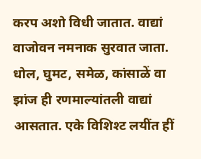करप अशो विधी जातात. वाद्यां वाजोवन नमनाक सुरवात जाता. धोल, घुमट, समेळ, कांसाळें वा झांज ही रणमाल्यांतली वाद्यां आसतात. एके विशिश्ट लयींत हीं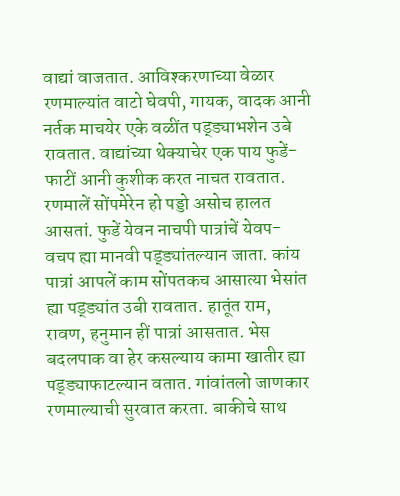वाद्यां वाजतात. आविश्करणाच्या वेळार रणमाल्यांत वाटो घेवपी, गायक, वादक आनी नर्तक माचयेर एके वळींत पड्ड्याभशेन उबे रावतात. वाद्यांच्या थेक्याचेर एक पाय फुडें-फाटीं आनी कुशीक करत नाचत रावतात. रणमालें सोंपमेरेन हो पड्डो असोच हालत आसतां. फुडें येवन नाचपी पात्रांचें येवप- वचप ह्या मानवी पड्ड्यांतल्यान जाता. कांय पात्रां आपलें काम सोंपतकच आसात्या भेसांत ह्या पड्ड्यांत उबी रावतात. हातूंत राम, रावण, हनुमान हीं पात्रां आसतात. भेस बदलपाक वा हेर कसल्याय कामा खातीर ह्या पड्ड्याफाटल्यान वतात. गांवांतलो जाणकार रणमाल्याची सुरवात करता. बाकीचे साथ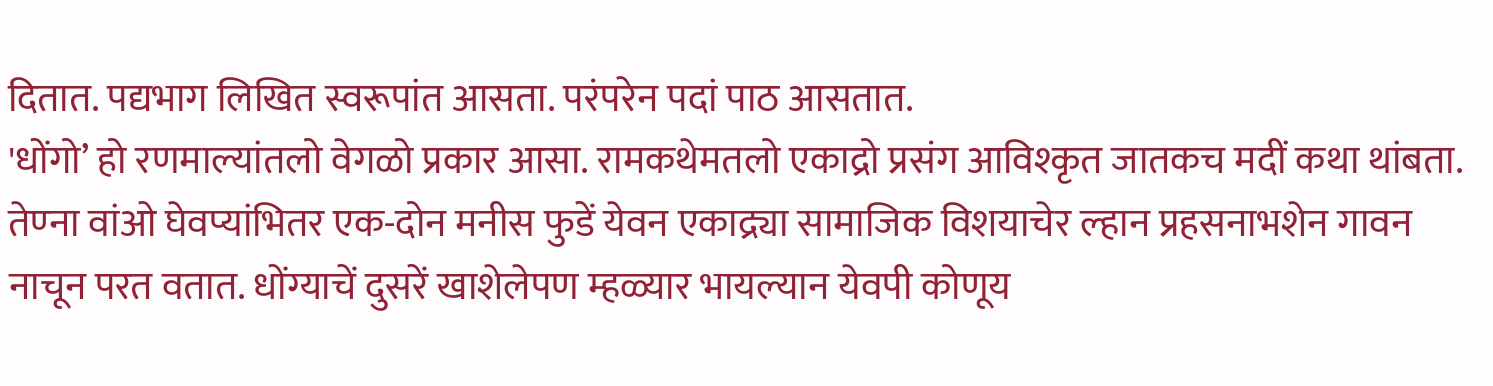दितात. पद्यभाग लिखित स्वरूपांत आसता. परंपरेन पदां पाठ आसतात.
'धोंगो’ हो रणमाल्यांतलो वेगळो प्रकार आसा. रामकथेमतलो एकाद्रो प्रसंग आविश्कृत जातकच मदीं कथा थांबता. तेण्ना वांओ घेवप्यांभितर एक-दोन मनीस फुडें येवन एकाद्र्या सामाजिक विशयाचेर ल्हान प्रहसनाभशेन गावन नाचून परत वतात. धोंग्याचें दुसरें खाशेलेपण म्हळ्यार भायल्यान येवपी कोणूय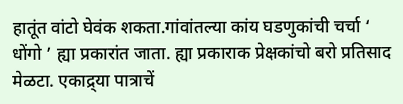हातूंत वांटो घेवंक शकता.गांवांतल्या कांय घडणुकांची चर्चा ‘ धोंगो ’ ह्या प्रकारांत जाता. ह्या प्रकाराक प्रेक्षकांचो बरो प्रतिसाद मेळटा. एकाद्र्या पात्राचें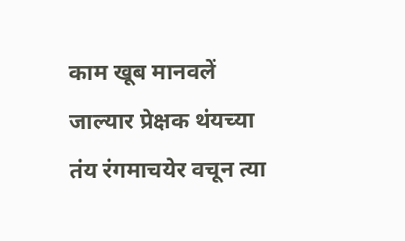काम खूब मानवलें जाल्यार प्रेक्षक थंयच्या तंय रंगमाचयेर वचून त्या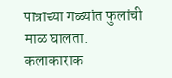पात्राच्या गळ्यांत फुलांची माळ घालता. कलाकाराक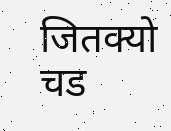जितक्यो चड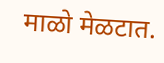माळो मेळटात.